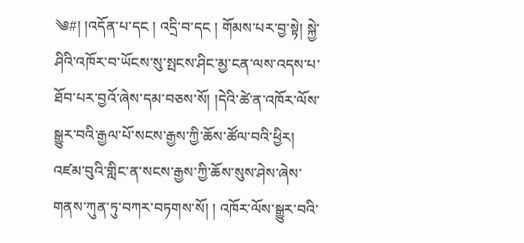༄#། །འདོན་པ་དང ། འདྲི་བ་དང ། གོམས་པར་བྱ་སྟེ། སྐྱེ་ཤིའི་འཁོར་བ་ཡོངས་སུ་སྤངས་ཤིང་མྱ་ངན་ལས་འདས་པ་ཐོབ་པར་བྱའོ་ཞེས་དམ་བཅས་སོ། །དེའི་ཚེ་ན་འཁོར་ལོས་སྒྱུར་བའི་རྒྱལ་པོ་སངས་རྒྱས་ཀྱི་ཆོས་ཚོལ་བའི་ཕྱིར། འཛམ་བུའི་གླིང་ན་སངས་རྒྱས་ཀྱི་ཆོས་སུས་ཤེས་ཞེས་གནས་ཀུན་ཏུ་བཀར་བཏགས་སོ། ། འཁོར་ལོས་སྒྱུར་བའི་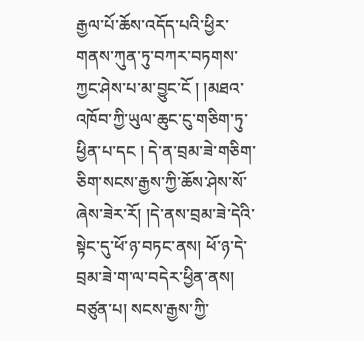རྒྱལ་པོ་ཆོས་འདོད་པའི་ཕྱིར་གནས་ཀུན་ཏུ་བཀར་བཏགས་ཀྱང་ཤེས་པ་མ་བྱུང་ངོ ། །མཐའ་འཁོབ་ཀྱི་ཡུལ་ཆུང་ངུ་གཅིག་ཏུ་ཕྱིན་པ་དང ། དེ་ན་བྲམ་ཟེ་གཅིག་ཅིག་སངས་རྒྱས་ཀྱི་ཆོས་ཤེས་སོ་ཞེས་ཟེར་རོ། །དེ་ནས་བྲམ་ཟེ་དེའི་སྟེང་དུ་ཕོ་ཉ་བཏང་ནས། ཕོ་ཉ་དེ་བྲམ་ཟེ་ག་ལ་བདེར་ཕྱིན་ནས། བཙུན་པ། སངས་རྒྱས་ཀྱི་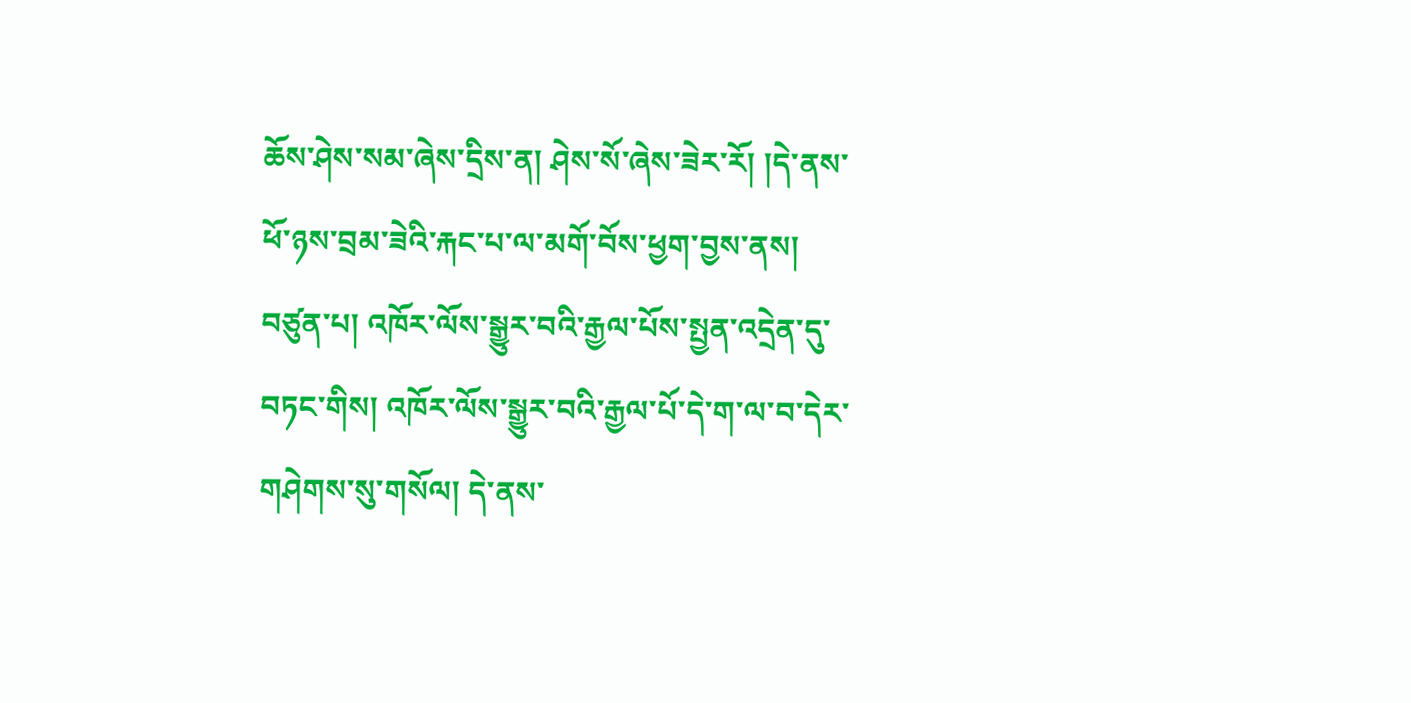ཆོས་ཤེས་སམ་ཞེས་དྲིས་ན། ཤེས་སོ་ཞེས་ཟེར་རོ། །དེ་ནས་ཕོ་ཉས་བྲམ་ཟེའི་རྐང་པ་ལ་མགོ་བོས་ཕྱག་བྱས་ནས། བཙུན་པ། འཁོར་ལོས་སྒྱུར་བའི་རྒྱལ་པོས་སྤྱན་འདྲེན་དུ་བཏང་གིས། འཁོར་ལོས་སྒྱུར་བའི་རྒྱལ་པོ་དེ་ག་ལ་བ་དེར་གཤེགས་སུ་གསོལ། དེ་ནས་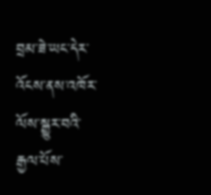བྲམ་ཟེ་ཡང་དེར་འོངས་ནས་འཁོར་ལོས་སྒྱུར་བའི་རྒྱལ་པོས་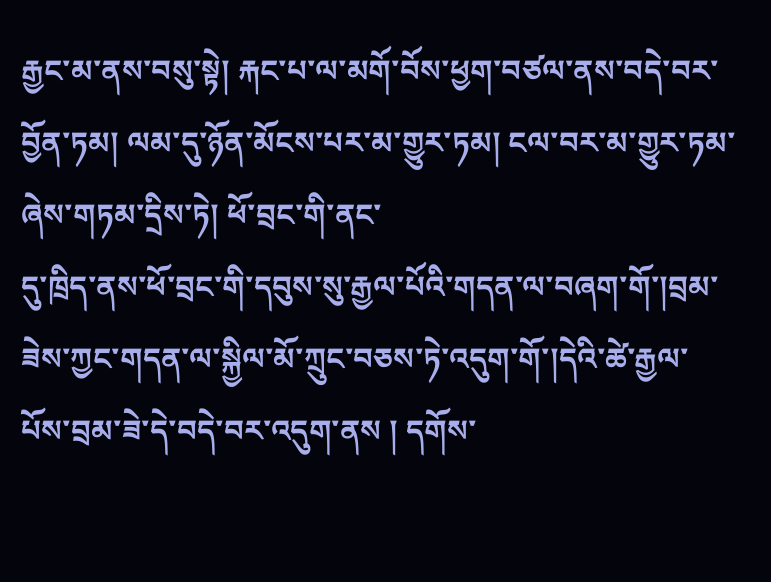རྒྱང་མ་ནས་བསུ་སྟེ། རྐང་པ་ལ་མགོ་བོས་ཕྱག་བཙལ་ནས་བདེ་བར་བྱོན་ཏམ། ལམ་དུ་ཉོན་མོངས་པར་མ་གྱུར་ཏམ། ངལ་བར་མ་གྱུར་ཏམ་ཞེས་གཏམ་དྲིས་ཏེ། ཕོ་བྲང་གི་ནང་
དུ་ཁྲིད་ནས་ཕོ་བྲང་གི་དབུས་སུ་རྒྱལ་པོའི་གདན་ལ་བཞག་གོ་།བྲམ་ཟེས་ཀྱང་གདན་ལ་སྐྱིལ་མོ་ཀྲུང་བཅས་ཏེ་འདུག་གོ་།དེའི་ཚེ་རྒྱལ་པོས་བྲམ་ཟེ་དེ་བདེ་བར་འདུག་ནས ། དགོས་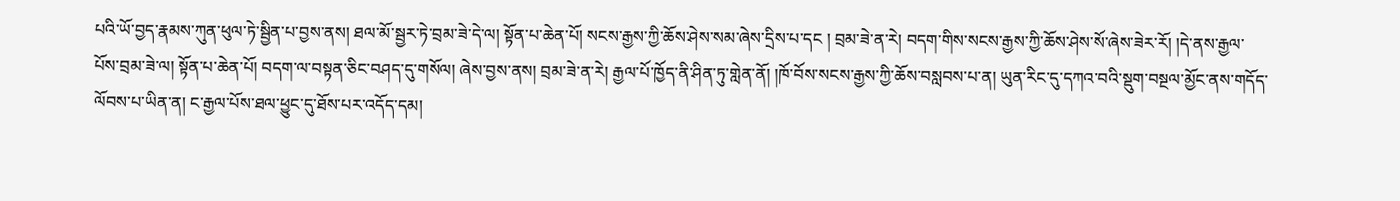པའི་ཡོ་བྱད་རྣམས་ཀུན་ཕུལ་ཏེ་སྦྱིན་པ་བྱས་ནས། ཐལ་མོ་སྦྱར་ཏེ་བྲམ་ཟེ་དེ་ལ། སྟོན་པ་ཆེན་པོ། སངས་རྒྱས་ཀྱི་ཆོས་ཤེས་སམ་ཞེས་དྲིས་པ་དང ། བྲམ་ཟེ་ན་རེ། བདག་གིས་སངས་རྒྱས་ཀྱི་ཆོས་ཤེས་སོ་ཞེས་ཟེར་རོ། །དེ་ནས་རྒྱལ་པོས་བྲམ་ཟེ་ལ། སྟོན་པ་ཆེན་པོ། བདག་ལ་བསྟན་ཅིང་བཤད་དུ་གསོལ། ཞེས་བྱས་ནས། བྲམ་ཟེ་ན་རེ། རྒྱལ་པོ་ཁྱོད་ནི་ཤིན་ཏུ་གླེན་ནོ། །ཁོ་བོས་སངས་རྒྱས་ཀྱི་ཆོས་བསླབས་པ་ན། ཡུན་རིང་དུ་དཀའ་བའི་སྡུག་བསྔལ་མྱོང་ནས་གདོད་ལོབས་པ་ཡིན་ན། ང་རྒྱལ་པོས་ཐལ་ཕྱུང་དུ་ཐོས་པར་འདོད་དམ།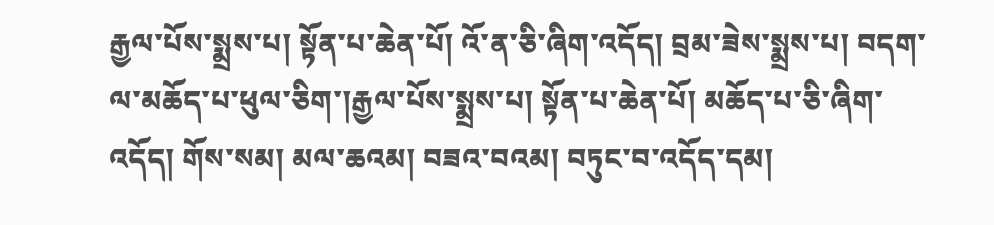རྒྱལ་པོས་སྨྲས་པ། སྟོན་པ་ཆེན་པོ། འོ་ན་ཅི་ཞིག་འདོད། བྲམ་ཟེས་སྨྲས་པ། བདག་ལ་མཆོད་པ་ཕུལ་ཅིག་།རྒྱལ་པོས་སྨྲས་པ། སྟོན་པ་ཆེན་པོ། མཆོད་པ་ཅི་ཞིག་འདོད། གོས་སམ། མལ་ཆའམ། བཟའ་བའམ། བཏུང་བ་འདོད་དམ།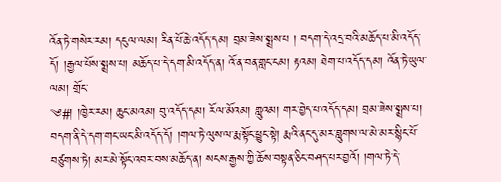འོན་ཏེ་གསེར་རམ། དངུལ་ལམ། རིན་པོ་ཆེ་འདོད་དམ། བྲམ་ཟེས་སྨྲས་པ ། བདག་དེ་འདྲ་བའི་མཆོད་པ་མི་འདོད་དོ། །རྒྱལ་པོས་སྨྲས་པ། མཆོད་པ་དེ་དག་མི་འདོད་ན། འོ་ན་བན་གླང་ངམ། རྟའམ། ཐེག་པ་འདོད་དམ། འོན་ཏེ་ཡུལ་ལམ། གྲོང་
༄#། །ཁྱེར་རམ། ཆུང་མའམ། བུ་འདོད་དམ། རོལ་མོའམ། གླུའམ། གར་བྱེད་པ་འདོད་དམ། བྲམ་ཟེས་སྨྲས་པ། བདག་ནི་དེ་དག་གང་ཡང་མི་འདོད་དོ། །གལ་ཏེ་ལུས་ལ་རྨ་སྟོང་ཕྱུང་སྟེ། རྨའི་ནང་དུ་མར་བླུགས་ལ་མེ་མར་སྙིང་པོ་བཙུགས་ཏེ། མར་མེ་སྟོང་འབར་བས་མཆོད་ན། སངས་རྒྱས་ཀྱི་ཆོས་བསྟན་ཅིང་བཤད་པར་བྱའོ། །གལ་ཏེ་དེ་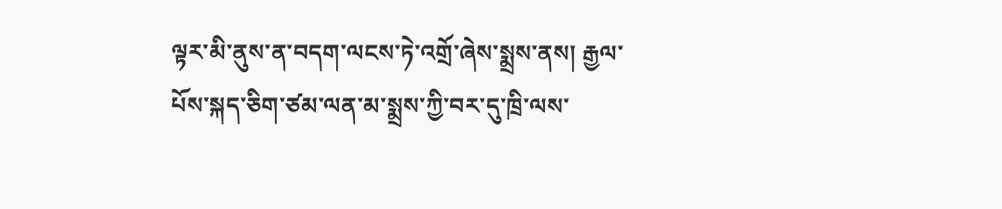ལྟར་མི་ནུས་ན་བདག་ལངས་ཏེ་འགྲོ་ཞེས་སྨྲས་ནས། རྒྱལ་པོས་སྐད་ཅིག་ཙམ་ལན་མ་སྨྲས་ཀྱི་བར་དུ་ཁྲི་ལས་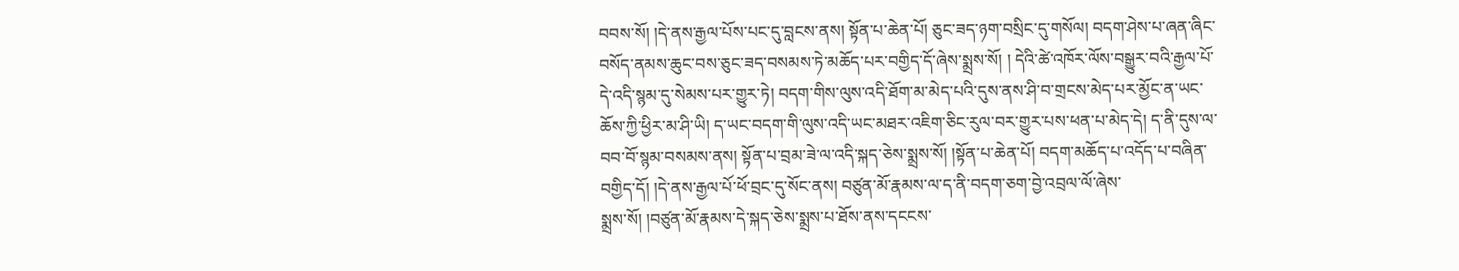བབས་སོ། །དེ་ནས་རྒྱལ་པོས་པང་དུ་བླངས་ནས། སྟོན་པ་ཆེན་པོ། ཅུང་ཟད་ཉག་བསྲིང་དུ་གསོལ། བདག་ཤེས་པ་ཞན་ཞིང་བསོད་ནམས་ཆུང་བས་ཅུང་ཟད་བསམས་ཏེ་མཆོད་པར་བགྱིད་དོ་ཞེས་སྨྲས་སོ། ། དེའི་ཚེ་འཁོར་ལོས་བསྒྱུར་བའི་རྒྱལ་པོ་དེ་འདི་སྙམ་དུ་སེམས་པར་གྱུར་ཏེ། བདག་གིས་ལུས་འདི་ཐོག་མ་མེད་པའི་དུས་ནས་ཤི་བ་གྲངས་མེད་པར་མྱོང་ན་ཡང་ཆོས་ཀྱི་ཕྱིར་མ་ཤི་ཡི། ད་ཡང་བདག་གི་ལུས་འདི་ཡང་མཐར་འཇིག་ཅིང་རུལ་བར་གྱུར་པས་ཕན་པ་མེད་དེ། ད་ནི་དུས་ལ་བབ་བོ་སྙམ་བསམས་ནས། སྟོན་པ་བྲམ་ཟེ་ལ་འདི་སྐད་ཅེས་སྨྲས་སོ། །སྟོན་པ་ཆེན་པོ། བདག་མཆོད་པ་འདོད་པ་བཞིན་བགྱིད་དོ། །དེ་ནས་རྒྱལ་པོ་ཕོ་བྲང་དུ་སོང་ནས། བཙུན་མོ་རྣམས་ལ་ད་ནི་བདག་ཅག་བྱེ་འབྲལ་ལོ་ཞེས་
སྨྲས་སོ། །བཙུན་མོ་རྣམས་དེ་སྐད་ཅེས་སྨྲས་པ་ཐོས་ནས་དངངས་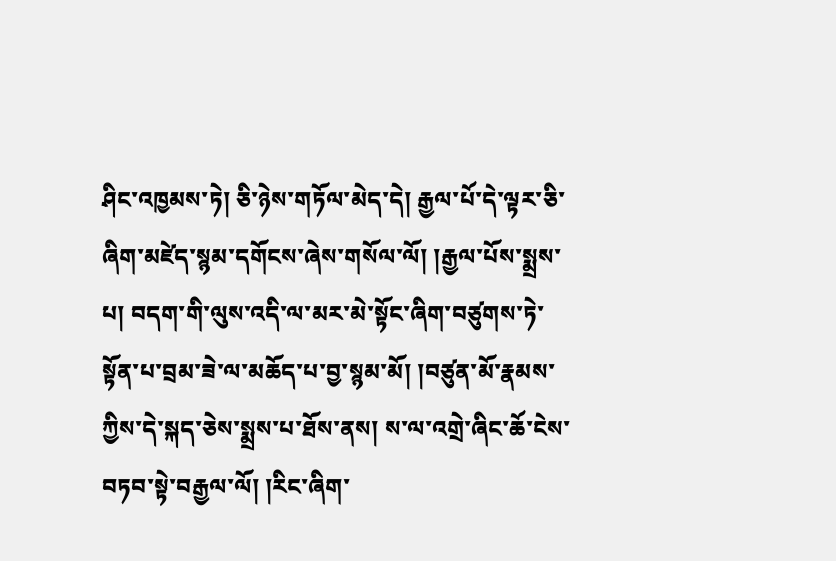ཤིང་འཁྱམས་ཏེ། ཅི་ཉེས་གཏོལ་མེད་དེ། རྒྱལ་པོ་དེ་ལྟར་ཅི་ཞིག་མཛེད་སྙམ་དགོངས་ཞེས་གསོལ་ལོ། །རྒྱལ་པོས་སྨྲས་པ། བདག་གི་ལུས་འདི་ལ་མར་མེ་སྟོང་ཞིག་བཙུགས་ཏེ་སྟོན་པ་བྲམ་ཟེ་ལ་མཆོད་པ་བྱ་སྙམ་མོ། །བཙུན་མོ་རྣམས་ཀྱིས་དེ་སྐད་ཅེས་སྨྲས་པ་ཐོས་ནས། ས་ལ་འགྲེ་ཞིང་ཆོ་ངེས་བཏབ་སྟེ་བརྒྱལ་ལོ། །རིང་ཞིག་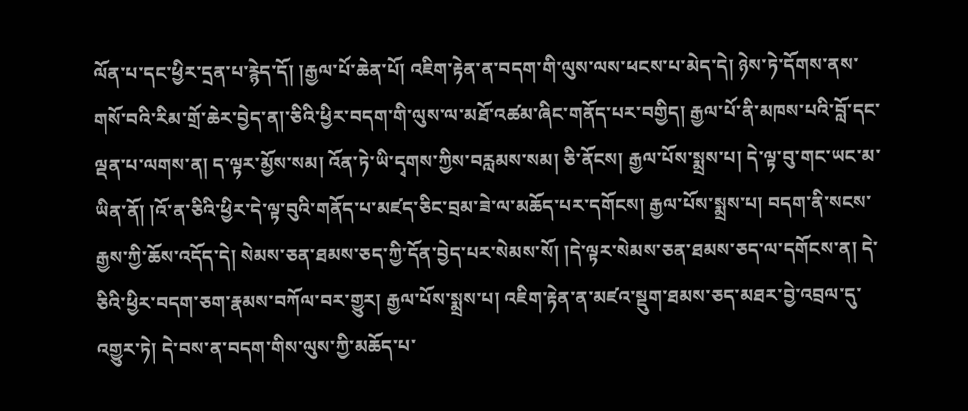ལོན་པ་དང་ཕྱིར་དྲན་པ་རྙེད་དོ། །རྒྱལ་པོ་ཆེན་པོ། འཇིག་རྟེན་ན་བདག་གི་ལུས་ལས་ཕངས་པ་མེད་དེ། ཉེས་ཏེ་དོགས་ནས་གསོ་བའི་རིམ་གྲོ་ཆེར་བྱེད་ན།་ཅིའི་ཕྱིར་བདག་གི་ལུས་ལ་མཐོ་འཚམ་ཞིང་གནོད་པར་བགྱིད། རྒྱལ་པོ་ནི་མཁས་པའི་བློ་དང་ལྡན་པ་ལགས་ན། ད་ལྟར་མྱོས་སམ། འོན་ཏེ་ཡི་དྭགས་ཀྱིས་བརླམས་སམ། ཅི་ནོངས། རྒྱལ་པོས་སྨྲས་པ། དེ་ལྟ་བུ་གང་ཡང་མ་ཡིན་ནོ། །འོ་ན་ཅིའི་ཕྱིར་དེ་ལྟ་བུའི་གནོད་པ་མཛད་ཅིང་བྲམ་ཟེ་ལ་མཆོད་པར་དགོངས། རྒྱལ་པོས་སྨྲས་པ། བདག་ནི་སངས་རྒྱས་ཀྱི་ཆོས་འདོད་དེ། སེམས་ཅན་ཐམས་ཅད་ཀྱི་དོན་བྱེད་པར་སེམས་སོ། །དེ་ལྟར་སེམས་ཅན་ཐམས་ཅད་ལ་དགོངས་ན། དེ་ཅིའི་ཕྱིར་བདག་ཅག་རྣམས་བཀོལ་བར་གྱུར། རྒྱལ་པོས་སྨྲས་པ། འཇིག་རྟེན་ན་མཛའ་སྡུག་ཐམས་ཅད་མཐར་བྱེ་འབྲལ་དུ་འགྱུར་ཏེ། དེ་བས་ན་བདག་གིས་ལུས་ཀྱི་མཆོད་པ་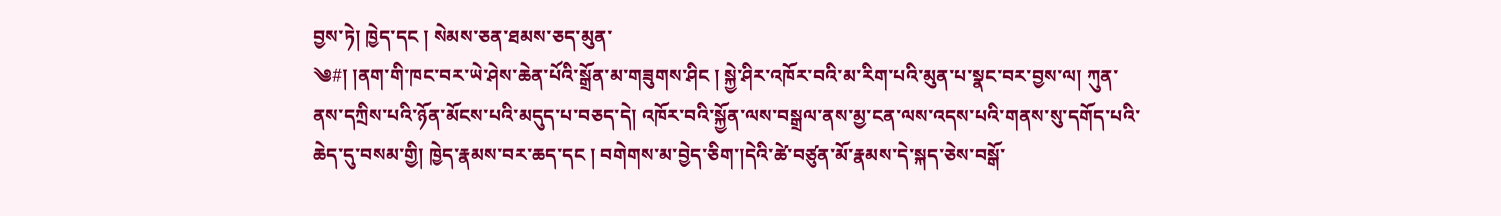བྱས་ཏེ། ཁྱེད་དང ། སེམས་ཅན་ཐམས་ཅད་མུན་
༄#། །ནག་གི་ཁང་བར་ཡེ་ཤེས་ཆེན་པོའི་སྒྲོན་མ་གཟུགས་ཤིང ། སྐྱེ་ཤིར་འཁོར་བའི་མ་རིག་པའི་མུན་པ་སྣང་བར་བྱས་ལ། ཀུན་ནས་དཀྲིས་པའི་ཉོན་མོངས་པའི་མདུད་པ་བཅད་དེ། འཁོར་བའི་སྐྱོན་ལས་བསྒྲལ་ནས་མྱ་ངན་ལས་འདས་པའི་གནས་སུ་དགོད་པའི་ཆེད་དུ་བསམ་གྱི། ཁྱེད་རྣམས་བར་ཆད་དང ། བགེགས་མ་བྱེད་ཅིག་།དེའི་ཚེ་བཙུན་མོ་རྣམས་དེ་སྐད་ཅེས་བསྒོ་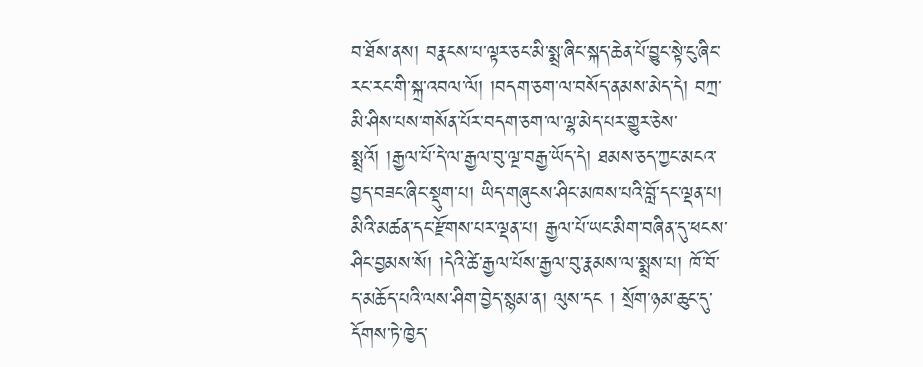བ་ཐོས་ནས། བརྣངས་པ་ལྟར་ཅང་མི་སྨྲ་ཞིང་སྐད་ཆེན་པོ་བྱུང་སྟེ་ངུ་ཞིང་རང་རང་གི་སྐྲ་འབལ་ལོ། །བདག་ཅག་ལ་བསོད་ནམས་མེད་དེ། བཀྲ་མི་ཤིས་པས་གསོན་པོར་བདག་ཅག་ལ་ལྷ་མེད་པར་གྱུར་ཅེས་སྨྲའོ། །རྒྱལ་པོ་དེ་ལ་རྒྱལ་བུ་ལྔ་བརྒྱ་ཡོད་དེ། ཐམས་ཅད་ཀྱང་མངའ་བྱད་བཟང་ཞིང་སྡུག་པ། ཡིད་གཞུངས་ཤིང་མཁས་པའི་བློ་དང་ལྡན་པ། མིའི་མཚན་དང་རྫོགས་པར་ལྡན་པ། རྒྱལ་པོ་ཡང་མིག་བཞིན་དུ་ཕངས་ཤིང་བྱམས་སོ། །དེའི་ཚེ་རྒྱལ་པོས་རྒྱལ་བུ་རྣམས་ལ་སྨྲས་པ། ཁོ་བོ་ད་མཆོད་པའི་ལས་ཤིག་བྱེད་སྙམ་ན། ལུས་དང ། སྲོག་ཉམ་ཆུང་དུ་དོགས་ཏེ་ཁྱེད་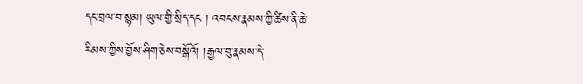དང་བྲལ་བ་སྙམ། ཡུལ་གྱི་སྲིད་དང ། འབངས་རྣམས་ཀྱི་ཚིས་ནི་ཆེ་རིམས་ཀྱིས་བྱོས་ཤིག་ཅེས་བསྒོའོ། །རྒྱལ་བུ་རྣམས་དེ་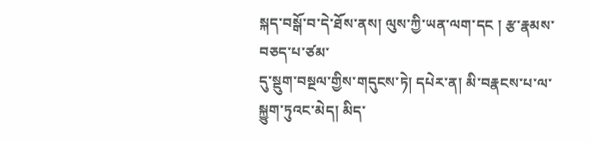སྐད་བསྒོ་བ་དེ་ཐོས་ནས། ལུས་ཀྱི་ཡན་ལག་དང ། རྩ་རྣམས་བཅད་པ་ཙམ་
དུ་སྡུག་བསྔལ་གྱིས་གདུངས་ཏེ། དཔེར་ན། མི་བརྣངས་པ་ལ་སྐྱུག་ཏུའང་མེད། མིད་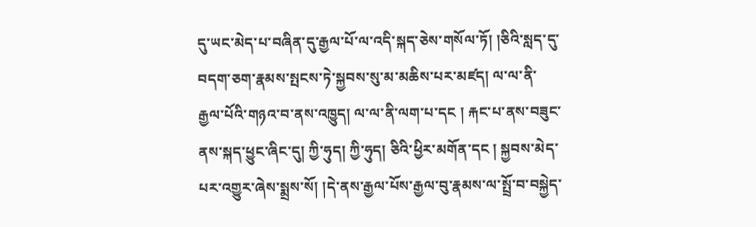དུ་ཡང་མེད་པ་བཞིན་དུ་རྒྱལ་པོ་ལ་འདི་སྐད་ཅེས་གསོལ་ཏོ། །ཅིའི་སླད་དུ་བདག་ཅག་རྣམས་སྤངས་ཏེ་སྐྱབས་སུ་མ་མཆིས་པར་མཛད། ལ་ལ་ནི་རྒྱལ་པོའི་གཉའ་བ་ནས་འཁྱུད། ལ་ལ་ནི་ལག་པ་དང ། རྐང་པ་ནས་བཟུང་ནས་སྐད་ཕྱུང་ཞིང་དུ། ཀྱི་ཧུད། ཀྱི་ཧུད། ཅིའི་ཕྱིར་མགོན་དང ། སྐྱབས་མེད་པར་འགྱུར་ཞེས་སྨྲས་སོ། །དེ་ནས་རྒྱལ་པོས་རྒྱལ་བུ་རྣམས་ལ་སྤྲོ་བ་བསྐྱེད་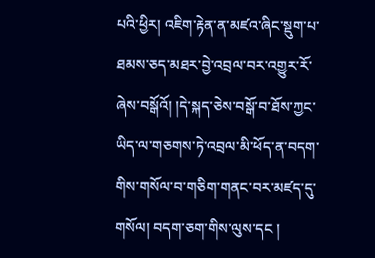པའི་ཕྱིར། འཇིག་རྟེན་ན་མཛའ་ཞིང་སྡུག་པ་ཐམས་ཅད་མཐར་བྱེ་འབྲལ་བར་འགྱུར་རོ་ཞེས་བསྒོའོ། །དེ་སྐད་ཅེས་བསྒོ་བ་ཐོས་ཀྱང་ཡིད་ལ་གཅགས་ཏེ་འབྲལ་མི་ཕོད་ན་བདག་གིས་གསོལ་བ་གཅིག་གནང་བར་མཛད་དུ་གསོལ། བདག་ཅག་གིས་ལུས་དང །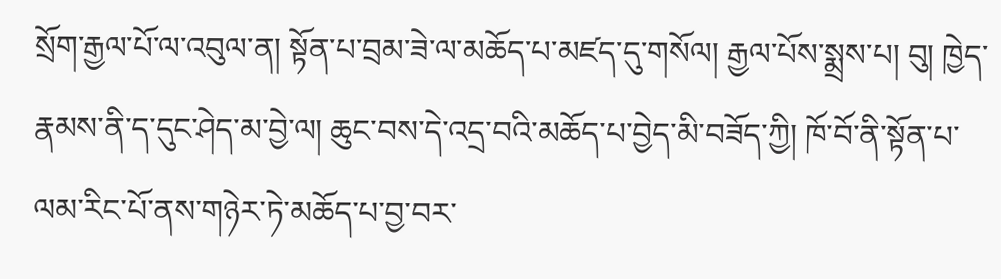སྲོག་རྒྱལ་པོ་ལ་འབུལ་ན། སྟོན་པ་བྲམ་ཟེ་ལ་མཆོད་པ་མཛད་དུ་གསོལ། རྒྱལ་པོས་སྨྲས་པ། བུ། ཁྱེད་རྣམས་ནི་ད་དུང་ཤེད་མ་བྱེ་ལ། ཆུང་བས་དེ་འདྲ་བའི་མཆོད་པ་བྱེད་མི་བཟོད་ཀྱི། ཁོ་བོ་ནི་སྟོན་པ་ལམ་རིང་པོ་ནས་གཉེར་ཏེ་མཆོད་པ་བྱ་བར་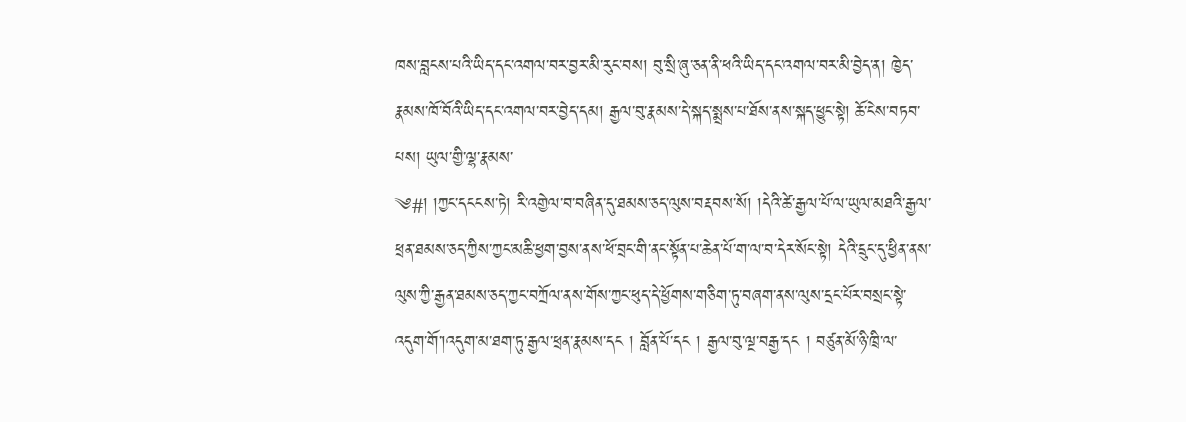ཁས་བླངས་པའི་ཡིད་དང་འགལ་བར་བྱར་མི་རུང་བས། བུ་སྲི་ཞུ་ཅན་ནི་ཕའི་ཡིད་དང་འགལ་བར་མི་བྱེད་ན། ཁྱེད་རྣམས་ཁོ་བོའི་ཡིད་དང་འགལ་བར་བྱེད་དམ། རྒྱལ་བུ་རྣམས་དེ་སྐད་སྨྲས་པ་ཐོས་ནས་སྐད་ཕྱུང་སྟེ། ཆོ་ངེས་བཏབ་པས། ཡུལ་གྱི་ལྷ་རྣམས་
༄#། །ཀྱང་དངངས་ཏེ། རི་འགྱེལ་བ་བཞིན་དུ་ཐམས་ཅད་ལུས་བརྡབས་སོ། །དེའི་ཚེ་རྒྱལ་པོ་ལ་ཡུལ་མཐའི་རྒྱལ་ཕྲན་ཐམས་ཅད་ཀྱིས་ཀྱང་མཆི་ཕྱག་བྱས་ནས་ཕོ་བྲང་གི་ནང་སྟོན་པ་ཆེན་པོ་ག་ལ་བ་དེར་སོང་སྟེ། དེའི་དྲུང་དུ་ཕྱིན་ནས་ལུས་ཀྱི་རྒྱན་ཐམས་ཅད་ཀྱང་བཀྲོལ་ནས་གོས་ཀྱང་ཕུད་དེ་ཕྱོགས་གཅིག་ཏུ་བཞག་ནས་ལུས་དྲང་པོར་བསྲང་སྟེ་འདུག་གོ་།འདུག་མ་ཐག་ཏུ་རྒྱལ་ཕྲན་རྣམས་དང ། བློན་པོ་དང ། རྒྱལ་བུ་ལྔ་བརྒྱ་དང ། བཙུན་མོ་ཉི་ཁྲི་ལ་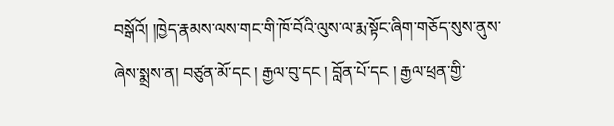བསྒོའོ། །ཁྱེད་རྣམས་ལས་གང་གི་ཁོ་བོའི་ལུས་ལ་རྨ་སྟོང་ཞིག་གཅོད་སུས་ནུས་ཞེས་སྨྲས་ན། བཙུན་མོ་དང ། རྒྱལ་བུ་དང ། བློན་པོ་དང ། རྒྱལ་ཕྲན་གྱི་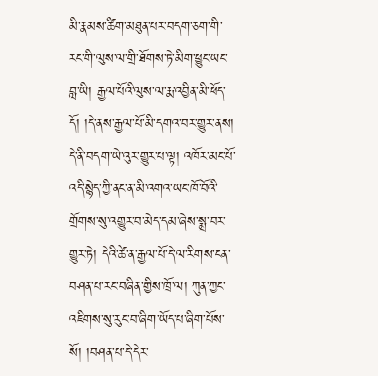མི་རྣམས་ཚིག་མཐུན་པར་བདག་ཅག་གི་རང་གི་ལུས་ལ་གྲི་ཐོགས་ཏེ་མིག་ཕྱུང་ཡང་བླ་ཡི། རྒྱལ་པོའི་ལུས་ལ་རྨ་འབྱིན་མི་ཕོད་དོ། །དེ་ནས་རྒྱལ་པོ་མི་དགའ་བར་གྱུར་ནས། དེ་ནི་བདག་ཡེ་འུར་གྱུར་པ་ལྟ། འཁོར་མང་པོ་འདི་སྙེད་ཀྱི་ནང་ན་མི་འགའ་ཡང་ཁོ་བོའི་གྲོགས་སུ་འགྱུར་བ་མེད་དམ་ཞེས་སྨྲ་བར་གྱུར་ཏེ། དེའི་ཚེ་ན་རྒྱལ་པོ་དེ་ལ་རིགས་ངན་བཤན་པ་རང་བཞིན་གྱིས་ཁྲོ་ལ། ཀུན་ཀྱང་འཇིགས་སུ་རུང་བ་ཞིག་ཡོད་པ་ཞིག་པོས་སོ། །བཤན་པ་དེ་དེར་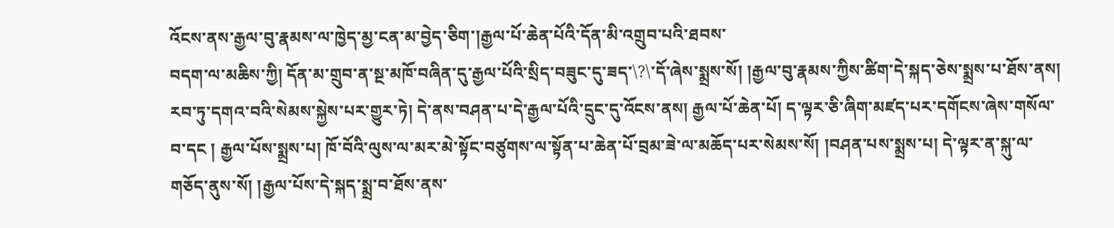འོངས་ནས་རྒྱལ་བུ་རྣམས་ལ་ཁྱེད་མྱ་ངན་མ་བྱེད་ཅིག་།རྒྱལ་པོ་ཆེན་པོའི་དོན་མི་འགྲུབ་པའི་ཐབས་
བདག་ལ་མཆིས་ཀྱི། དོན་མ་གྲུབ་ན་སྔ་མཁོ་བཞིན་དུ་རྒྱལ་པོའི་སྲིད་བཟུང་དུ་ཟད་\?\་དོ་ཞེས་སྨྲས་སོ། །རྒྱལ་བུ་རྣམས་ཀྱིས་ཚིག་དེ་སྐད་ཅེས་སྨྲས་པ་ཐོས་ནས། རབ་ཏུ་དགའ་བའི་སེམས་སྐྱེས་པར་གྱུར་ཏེ། དེ་ནས་བཤན་པ་དེ་རྒྱལ་པོའི་དྲུང་དུ་འོངས་ནས། རྒྱལ་པོ་ཆེན་པོ། ད་ལྟར་ཅི་ཞིག་མཛད་པར་དགོངས་ཞེས་གསོལ་བ་དང ། རྒྱལ་པོས་སྨྲས་པ། ཁོ་བོའི་ལུས་ལ་མར་མེ་སྟོང་བཙུགས་ལ་སྟོན་པ་ཆེན་པོ་བྲམ་ཟེ་ལ་མཆོད་པར་སེམས་སོ། །བཤན་པས་སྨྲས་པ། དེ་ལྟར་ན་སྐུ་ལ་གཅོད་ནུས་སོ། །རྒྱལ་པོས་དེ་སྐད་སྨྲ་བ་ཐོས་ནས་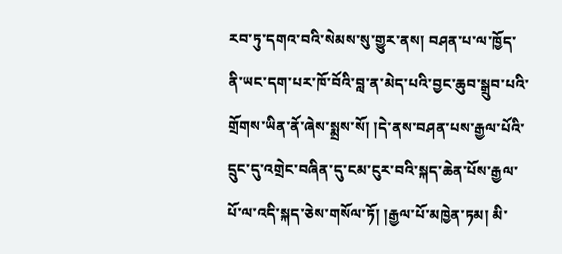རབ་ཏུ་དགའ་བའི་སེམས་སུ་གྱུར་ནས། བཤན་པ་ལ་ཁྱོད་ནི་ཡང་དག་པར་ཁོ་བོའི་བླ་ན་མེད་པའི་བྱང་ཆུབ་སྒྲུབ་པའི་གྲོགས་ཡིན་ནོ་ཞེས་སྨྲས་སོ། །དེ་ནས་བཤན་པས་རྒྱལ་པོའི་དྲུང་དུ་འགྲེང་བཞིན་དུ་ངམ་ངུར་བའི་སྐད་ཆེན་པོས་རྒྱལ་པོ་ལ་འདི་སྐད་ཅེས་གསོལ་ཏོ། །རྒྱལ་པོ་མཁྱེན་ཏམ། མི་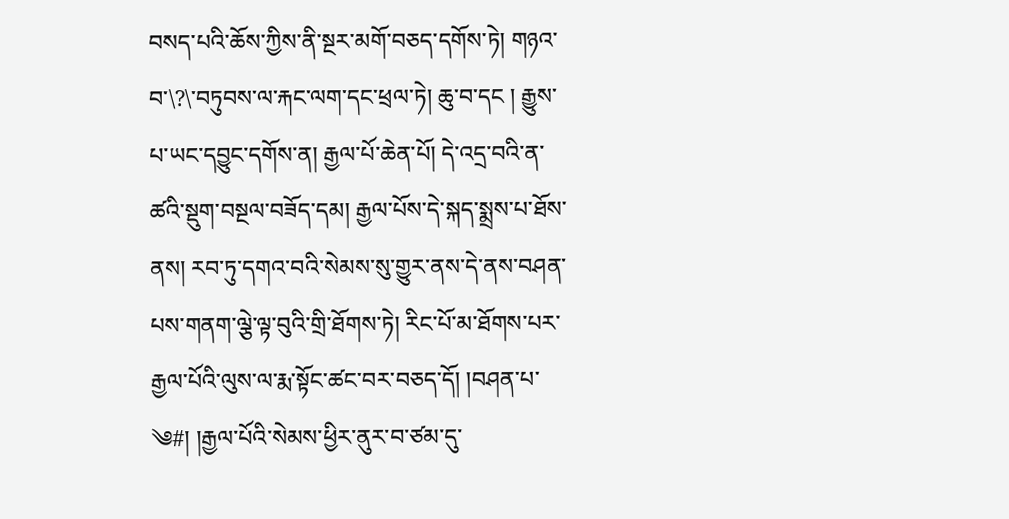བསད་པའི་ཆོས་ཀྱིས་ནི་སྔར་མགོ་བཅད་དགོས་ཏེ། གཉའ་བ་\?\་བཏུབས་ལ་རྐང་ལག་དང་ཕྲལ་ཏེ། ཆུ་བ་དང ། རྒྱུས་པ་ཡང་དབྱུང་དགོས་ན། རྒྱལ་པོ་ཆེན་པོ། དེ་འདྲ་བའི་ན་ཚའི་སྡུག་བསྔལ་བཟོད་དམ། རྒྱལ་པོས་དེ་སྐད་སྨྲས་པ་ཐོས་ནས། རབ་ཏུ་དགའ་བའི་སེམས་སུ་གྱུར་ནས་དེ་ནས་བཤན་པས་གནག་ལྕེ་ལྟ་བུའི་གྲི་ཐོགས་ཏེ། རིང་པོ་མ་ཐོགས་པར་རྒྱལ་པོའི་ལུས་ལ་རྨ་སྟོང་ཚང་བར་བཅད་དོ། །བཤན་པ་
༄#། །རྒྱལ་པོའི་སེམས་ཕྱིར་ནུར་བ་ཙམ་དུ་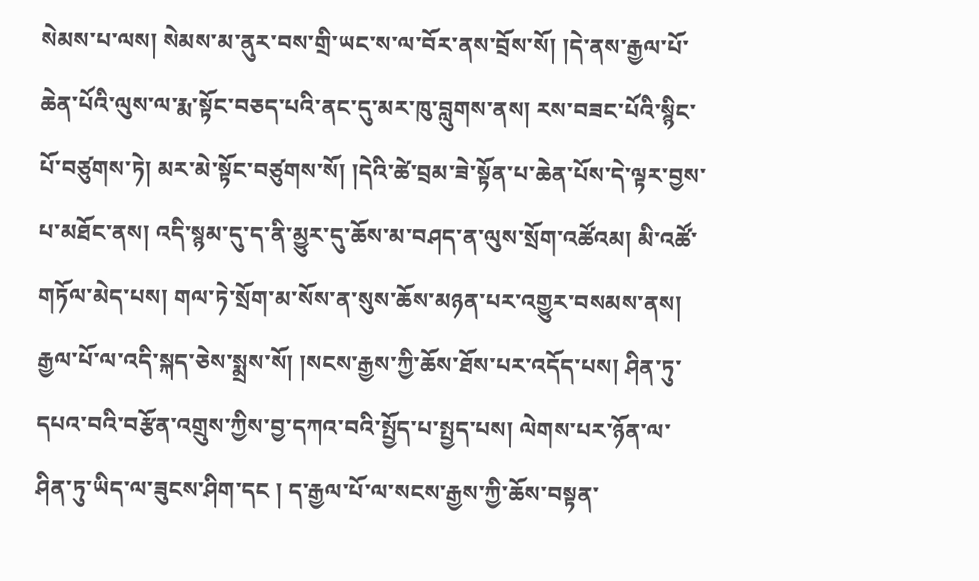སེམས་པ་ལས། སེམས་མ་ནུར་བས་གྲི་ཡང་ས་ལ་བོར་ནས་བྲོས་སོ། །དེ་ནས་རྒྱལ་པོ་ཆེན་པོའི་ལུས་ལ་རྨ་སྟོང་བཅད་པའི་ནང་དུ་མར་ཁུ་བླུགས་ནས། རས་བཟང་པོའི་སྙིང་པོ་བཙུགས་ཏེ། མར་མེ་སྟོང་བཙུགས་སོ། །དེའི་ཚེ་བྲམ་ཟེ་སྟོན་པ་ཆེན་པོས་དེ་ལྟར་བྱས་པ་མཐོང་ནས། འདི་སྙམ་དུ་ད་ནི་མྱུར་དུ་ཆོས་མ་བཤད་ན་ལུས་སྲོག་འཚོའམ། མི་འཚོ་གཏོལ་མེད་པས། གལ་ཏེ་སྲོག་མ་སོས་ན་སུས་ཆོས་མཉན་པར་འགྱུར་བསམས་ནས། རྒྱལ་པོ་ལ་འདི་སྐད་ཅེས་སྨྲས་སོ། །སངས་རྒྱས་ཀྱི་ཆོས་ཐོས་པར་འདོད་པས། ཤིན་ཏུ་དཔའ་བའི་བརྩོན་འགྲུས་ཀྱིས་བྱ་དཀའ་བའི་སྤྱོད་པ་སྤྱད་པས། ལེགས་པར་ཉོན་ལ་ཤིན་ཏུ་ཡིད་ལ་ཟུངས་ཤིག་དང ། ད་རྒྱལ་པོ་ལ་སངས་རྒྱས་ཀྱི་ཆོས་བསྟན་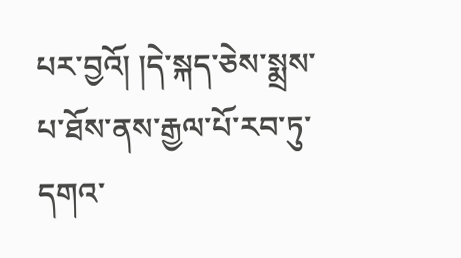པར་བྱའོ། །དེ་སྐད་ཅེས་སྨྲས་པ་ཐོས་ནས་རྒྱལ་པོ་རབ་ཏུ་དགའ་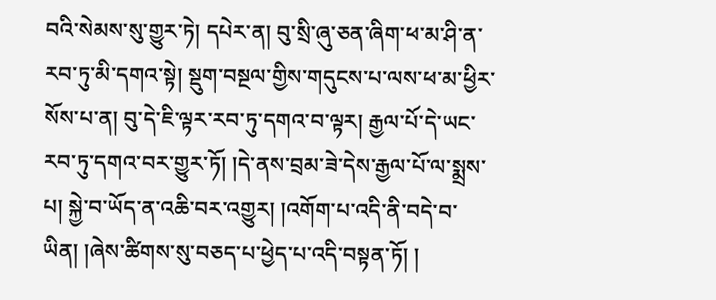བའི་སེམས་སུ་གྱུར་ཏེ། དཔེར་ན། བུ་སྲི་ཞུ་ཅན་ཞིག་ཕ་མ་ཤི་ན་རབ་ཏུ་མི་དགའ་སྟེ། སྡུག་བསྔལ་གྱིས་གདུངས་པ་ལས་ཕ་མ་ཕྱིར་སོས་པ་ན། བུ་དེ་ཇི་ལྟར་རབ་ཏུ་དགའ་བ་ལྟར། རྒྱལ་པོ་དེ་ཡང་རབ་ཏུ་དགའ་བར་གྱུར་ཏོ། །དེ་ནས་བྲམ་ཟེ་དེས་རྒྱལ་པོ་ལ་སྨྲས་པ། སྐྱེ་བ་ཡོད་ན་འཆི་བར་འགྱུར། །འགོག་པ་འདི་ནི་བདེ་བ་ཡིན། །ཞེས་ཚིགས་སུ་བཅད་པ་ཕྱེད་པ་འདི་བསྟན་ཏོ། །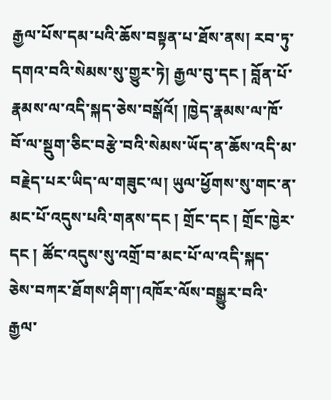རྒྱལ་པོས་དམ་པའི་ཆོས་བསྟན་པ་ཐོས་ནས། རབ་ཏུ་དགའ་བའི་སེམས་སུ་གྱུར་ཏེ། རྒྱལ་བུ་དང ། བློན་པོ་རྣམས་ལ་འདི་སྐད་ཅེས་བསྒོའོ། །ཁྱེད་རྣམས་ལ་ཁོ་བོ་ལ་སྡུག་ཅིང་བརྩེ་བའི་སེམས་ཡོད་ན་ཆོས་འདི་མ་བརྗེད་པར་ཡིད་ལ་གཟུང་ལ། ཡུལ་ཕྱོགས་སུ་གང་ན་མང་པོ་འདུས་པའི་གནས་དང ། གྲོང་དང ། གྲོང་ཁྱེར་དང ། ཚོང་འདུས་སུ་འགྲོ་བ་མང་པོ་ལ་འདི་སྐད་ཅེས་བཀར་ཐོགས་ཤིག་།འཁོར་ལོས་བསྒྱུར་བའི་རྒྱལ་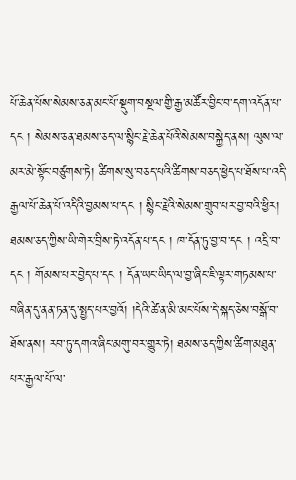པོ་ཆེན་པོས་སེམས་ཅན་མང་པོ་སྡུག་བསྔལ་གྱི་རྒྱ་མཚོར་བྱིང་བ་དག་འདོན་པ་དང ། སེམས་ཅན་ཐམས་ཅད་ལ་སྙིང་རྗེ་ཆེན་པོའི་སེམས་བསྐྱེད་ནས། ལུས་ལ་མར་མེ་སྟོང་བཙུགས་ཏེ། ཚིགས་སུ་བཅད་པའི་ཚིགས་བཅད་ཕྱེད་པ་ཐོས་པ་འདི་རྒྱལ་པོ་ཆེན་པོ་འདིའི་བྱམས་པ་དང ། སྙིང་རྗེའི་སེམས་གྲུབ་པར་བྱ་བའི་ཕྱིར། ཐམས་ཅད་ཀྱིས་ཡི་གེར་བྲིས་ཏེ་འདོན་པ་དང ། ཁ་དོན་ཏུ་བྱ་བ་དང ། འདྲི་བ་དང ། གོམས་པར་བྱེད་པ་དང ། དོན་ཡང་ཡིད་ལ་བྱ་ཞིང་ཇི་ལྟར་གཏམས་པ་བཞིན་དུ་ནན་ཏན་དུ་སྤྱད་པར་བྱའོ། །དེའི་ཚེ་ན་མི་མང་པོས་དེ་སྐད་ཅེས་བསྒོ་བ་ཐོས་ནས། རབ་ཏུ་དགའ་ཞིང་མགུ་བར་གྱུར་ཏེ། ཐམས་ཅད་ཀྱིས་ཚིག་མཐུན་པར་རྒྱལ་པོ་ལ་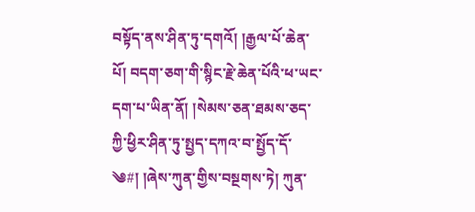བསྟོད་ནས་ཤིན་ཏུ་དགའོ། །རྒྱལ་པོ་ཆེན་པོ། བདག་ཅག་གི་སྙིང་རྗེ་ཆེན་པོའི་ཕ་ཡང་དག་པ་ཡིན་ནོ། །སེམས་ཅན་ཐམས་ཅད་ཀྱི་ཕྱིར་ཤིན་ཏུ་སྤྱད་དཀའ་བ་སྤྱོད་དོ་
༄#། །ཞེས་ཀུན་གྱིས་བསྔགས་ཏེ། ཀུན་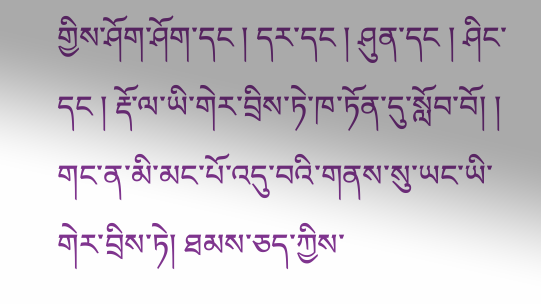གྱིས་ཤོག་ཤོག་དང ། དར་དང ། ཤུན་དང ། ཤིང་དང ། རྡོ་ལ་ཡི་གེར་བྲིས་ཏེ་ཁ་ཏོན་དུ་སློབ་བོ། ། གང་ན་མི་མང་པོ་འདུ་བའི་གནས་སུ་ཡང་ཡི་གེར་བྲིས་ཏེ། ཐམས་ཅད་ཀྱིས་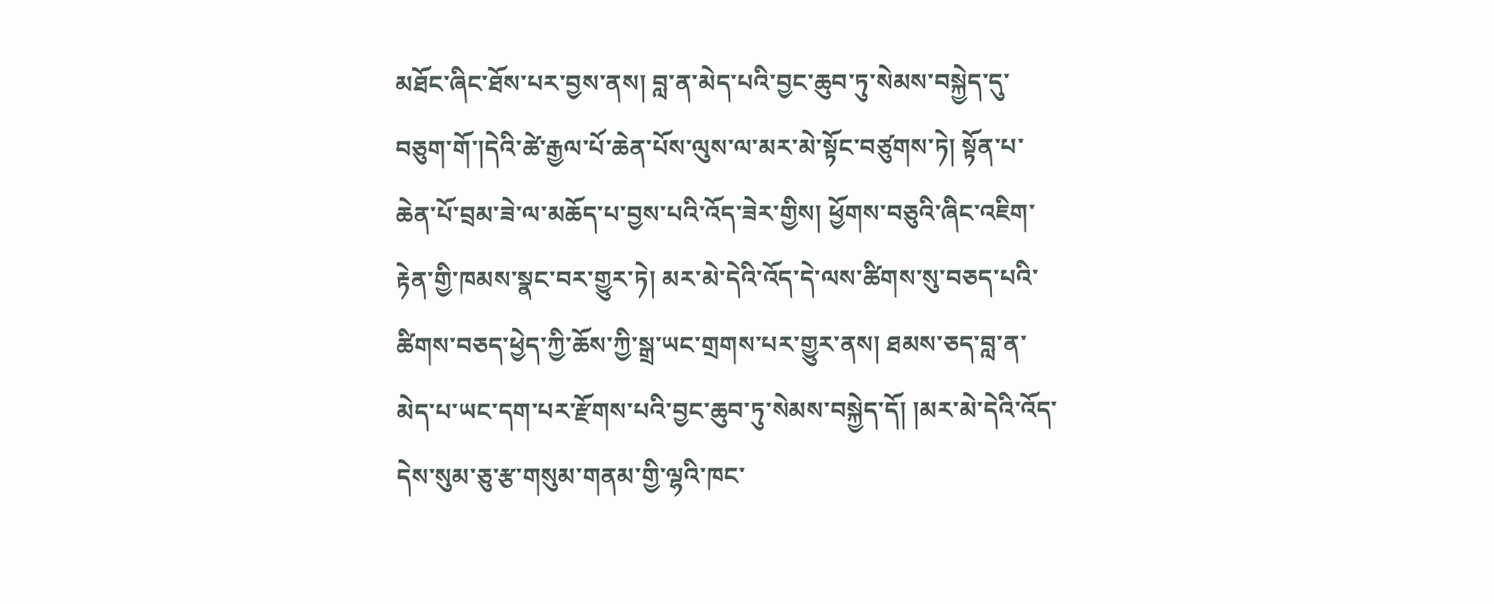མཐོང་ཞིང་ཐོས་པར་བྱས་ནས། བླ་ན་མེད་པའི་བྱང་ཆུབ་ཏུ་སེམས་བསྐྱེད་དུ་བཅུག་གོ་།དེའི་ཚེ་རྒྱལ་པོ་ཆེན་པོས་ལུས་ལ་མར་མེ་སྟོང་བཙུགས་ཏེ། སྟོན་པ་ཆེན་པོ་བྲམ་ཟེ་ལ་མཆོད་པ་བྱས་པའི་འོད་ཟེར་གྱིས། ཕྱོགས་བཅུའི་ཞིང་འཇིག་རྟེན་གྱི་ཁམས་སྣང་བར་གྱུར་ཏེ། མར་མེ་དེའི་འོད་དེ་ལས་ཚིགས་སུ་བཅད་པའི་ཚིགས་བཅད་ཕྱེད་ཀྱི་ཆོས་ཀྱི་སྒྲ་ཡང་གྲགས་པར་གྱུར་ནས། ཐམས་ཅད་བླ་ན་མེད་པ་ཡང་དག་པར་རྫོགས་པའི་བྱང་ཆུབ་ཏུ་སེམས་བསྐྱེད་དོ། །མར་མེ་དེའི་འོད་དེས་སུམ་ཅུ་རྩ་གསུམ་གནམ་གྱི་ལྷའི་ཁང་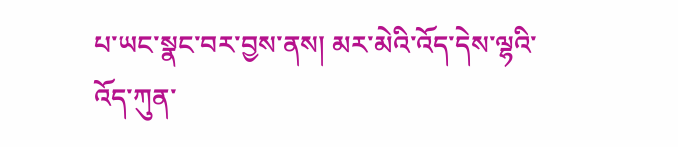པ་ཡང་སྣང་བར་བྱས་ནས། མར་མེའི་འོད་དེས་ལྷའི་འོད་ཀུན་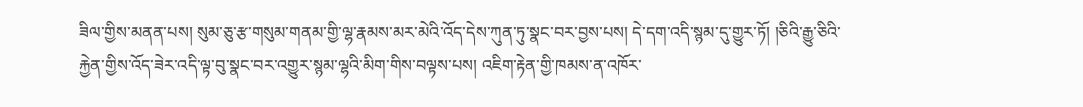ཟིལ་གྱིས་མནན་པས། སུམ་ཅུ་རྩ་གསུམ་གནམ་གྱི་ལྷ་རྣམས་མར་མེའི་འོད་དེས་ཀུན་ཏུ་སྣང་བར་བྱས་པས། དེ་དག་འདི་སྙམ་དུ་གྱུར་ཏོ། །ཅིའི་རྒྱུ་ཅིའི་རྐྱེན་གྱིས་འོད་ཟེར་འདི་ལྟ་བུ་སྣང་བར་འགྱུར་སྙམ་ལྷའི་མིག་གིས་བལྟས་པས། འཇིག་རྟེན་གྱི་ཁམས་ན་འཁོར་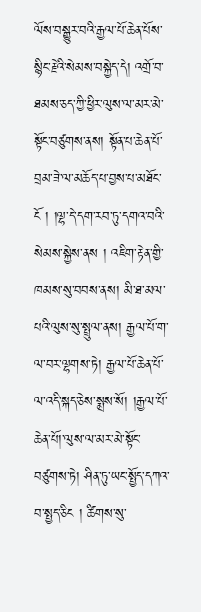ལོས་བསྒྱུར་བའི་རྒྱལ་པོ་ཆེན་པོས་སྙིང་རྗེའི་སེམས་བསྐྱེད་དེ། འགྲོ་བ་
ཐམས་ཅད་ཀྱི་ཕྱིར་ལུས་ལ་མར་མེ་སྟོང་བཙུགས་ནས། སྟོན་པ་ཆེན་པོ་བྲམ་ཟེ་ལ་མཆོད་པ་བྱས་པ་མཐོང་ངོ ། །ལྷ་དེ་དག་རབ་ཏུ་དགའ་བའི་སེམས་སྐྱེས་ནས ། འཇིག་རྟེན་གྱི་ཁམས་སུ་བབས་ནས། མི་ཐ་མལ་པའི་ལུས་སུ་སྤྲུལ་ནས། རྒྱལ་པོ་ག་ལ་བར་ལྷགས་ཏེ། རྒྱལ་པོ་ཆེན་པོ་ལ་འདི་སྐད་ཅེས་སྨྲས་སོ། །རྒྱལ་པོ་ཆེན་པོ།་ལུས་ལ་མར་མེ་སྟོང་བཙུགས་ཏེ། ཤིན་ཏུ་ཡང་སྤྱོད་དཀའ་བ་སྤྱད་ཅིང ། ཚིགས་སུ་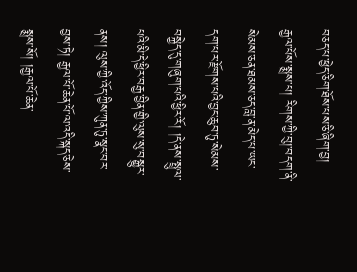བཅད་པ་ཕྱེད་ཅིག་ཐོས་པས་ཅི་ཞིག་བྱ། རྒྱལ་པོས་སྨྲས་པ། རིགས་ཀྱི་བུ།་བདག་ནི་སེམས་ཅན་ཐམས་ཅད་བླ་ན་མེད་པ་ཡང་དག་པར་རྫོགས་པའི་བྱང་ཆུབ་ཏུ་སེམས་བསྐྱེད་དུ་གཞུག་པའི་ཕྱིར་རོ། །དེ་ནས་སྤྲུལ་པའི་མི་དེ་ཕྱིར་བརྒྱ་བྱིན་གྱི་ལུས་སུ་བསྒྱུར་ནས། ལུས་ཀྱི་འོད་ཀྱིས་ཀུན་ཏུ་སྣང་བར་བྱས་ཏེ། རྒྱལ་པོ་ཆེན་པོ་ལ་འདི་སྐད་ཅེས་སྨྲས་སོ། །རྒྱལ་པོ་ཆེན་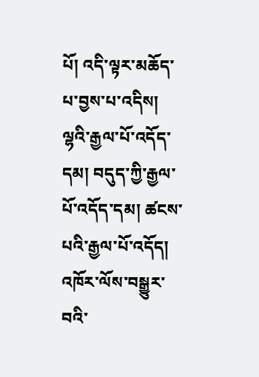པོ། འདི་ལྟར་མཆོད་པ་བྱས་པ་འདིས། ལྷའི་རྒྱལ་པོ་འདོད་དམ། བདུད་ཀྱི་རྒྱལ་པོ་འདོད་དམ། ཚངས་པའི་རྒྱལ་པོ་འདོད། འཁོར་ལོས་བསྒྱུར་བའི་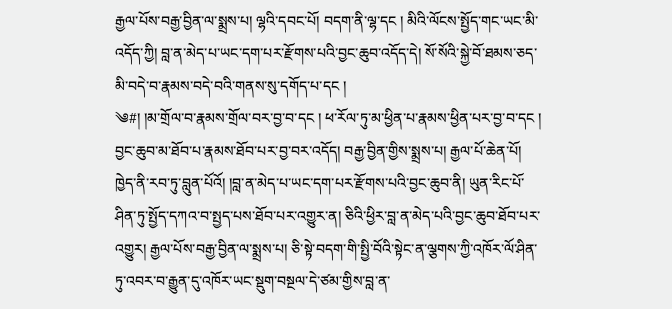རྒྱལ་པོས་བརྒྱ་བྱིན་ལ་སྨྲས་པ། ལྷའི་དབང་པོ། བདག་ནི་ལྷ་དང ། མིའི་ལོངས་སྤྱོད་གང་ཡང་མི་འདོད་ཀྱི། བླ་ན་མེད་པ་ཡང་དག་པར་རྫོགས་པའི་བྱང་ཆུབ་འདོད་དེ། སོ་སོའི་སྐྱེ་བོ་ཐམས་ཅད་མི་བདེ་བ་རྣམས་བདེ་བའི་གནས་སུ་དགོད་པ་དང །
༄#། །མ་གྲོལ་བ་རྣམས་གྲོལ་བར་བྱ་བ་དང ། ཕ་རོལ་ཏུ་མ་ཕྱིན་པ་རྣམས་ཕྱིན་པར་བྱ་བ་དང ། བྱང་ཆུབ་མ་ཐོབ་པ་རྣམས་ཐོབ་པར་བྱ་བར་འདོད། བརྒྱ་བྱིན་གྱིས་སྨྲས་པ། རྒྱལ་པོ་ཆེན་པོ། ཁྱེད་ནི་རབ་ཏུ་བླུན་པོའོ། །བླ་ན་མེད་པ་ཡང་དག་པར་རྫོགས་པའི་བྱང་ཆུབ་ནི། ཡུན་རིང་པོ་ཤིན་ཏུ་སྤྱོད་དཀའ་བ་སྤྱད་པས་ཐོབ་པར་འགྱུར་ན། ཅིའི་ཕྱིར་བླ་ན་མེད་པའི་བྱང་ཆུབ་ཐོབ་པར་འགྱུར། རྒྱལ་པོས་བརྒྱ་བྱིན་ལ་སྨྲས་པ། ཅི་སྟེ་བདག་གི་སྤྱི་བོའི་སྟེང་ན་ལྕགས་ཀྱི་འཁོར་ལོ་ཤིན་ཏུ་འབར་བ་རྒྱུན་དུ་འཁོར་ཡང་སྡུག་བསྔལ་དེ་ཙམ་གྱིས་བླ་ན་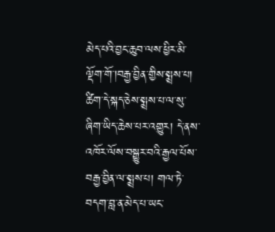མེད་པའི་བྱང་ཆུབ་ལས་ཕྱིར་མི་ལྡོག་གོ་།བརྒྱ་བྱིན་གྱིས་སྨྲས་པ། ཚིག་དེ་སྐད་ཅེས་སྨྲས་པ་ལ་སུ་ཞིག་ཡིད་ཆེས་པར་འགྱུར། དེ་ནས་འཁོར་ལོས་བསྒྱུར་བའི་རྒྱལ་པོས་བརྒྱ་བྱིན་ལ་སྨྲས་པ། གལ་ཏེ་བདག་བླ་ན་མེད་པ་ཡང་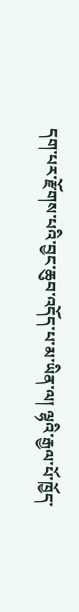དག་པར་རྫོགས་པའི་བྱང་ཆུབ་འདོད་པ་མ་ཡིན་ལ། ལྷའི་རྒྱལ་པོ་ཁྱོད་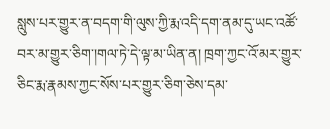སླུས་པར་གྱུར་ན་བདག་གི་ལུས་ཀྱི་རྨ་འདི་དག་ནམ་དུ་ཡང་འཚོ་བར་མ་གྱུར་ཅིག་།གལ་ཏེ་དེ་ལྟ་མ་ཡིན་ན། ཁྲག་ཀྱང་འོ་མར་གྱུར་ཅིང་རྨ་རྣམས་ཀྱང་སོས་པར་གྱུར་ཅིག་ཅེས་དམ་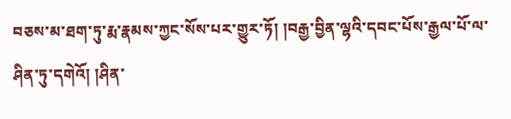བཅས་མ་ཐག་ཏུ་རྨ་རྣམས་ཀྱང་སོས་པར་གྱུར་ཏོ། །བརྒྱ་བྱིན་ལྷའི་དབང་པོས་རྒྱལ་པོ་ལ་ཤིན་ཏུ་དགེའོ། །ཤིན་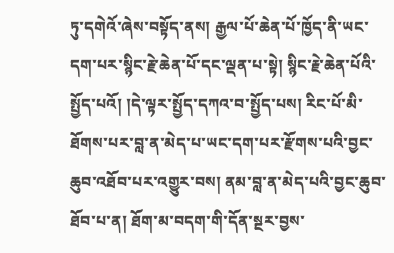ཏུ་དགེའོ་ཞེས་བསྟོད་ནས། རྒྱལ་པོ་ཆེན་པོ་ཁྱོད་ནི་ཡང་དག་པར་སྙིང་རྗེ་ཆེན་པོ་དང་ལྡན་པ་སྟེ། སྙིང་རྗེ་ཆེན་པོའི་སྤྱོད་པའོ། །དེ་ལྟར་སྤྱོད་དཀའ་བ་སྤྱོད་པས། རིང་པོ་མི་ཐོགས་པར་བླ་ན་མེད་པ་ཡང་དག་པར་རྫོགས་པའི་བྱང་ཆུབ་འཐོབ་པར་འགྱུར་བས། ནམ་བླ་ན་མེད་པའི་བྱང་ཆུབ་ཐོབ་པ་ན། ཐོག་མ་བདག་གི་དོན་སྔར་བྱས་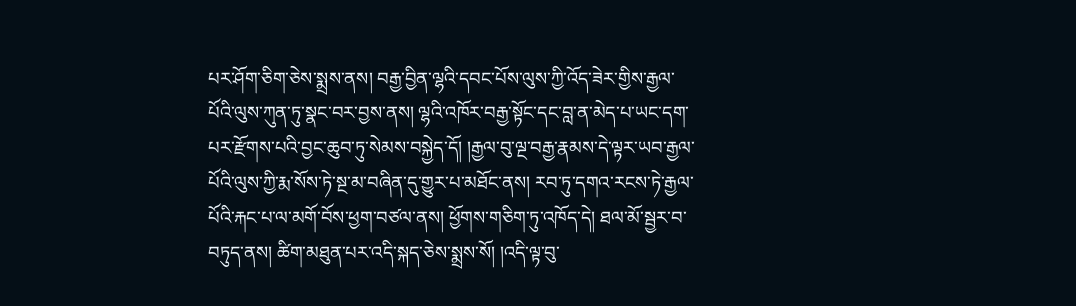པར་ཤོག་ཅིག་ཅེས་སྨྲས་ནས། བརྒྱ་བྱིན་ལྷའི་དབང་པོས་ལུས་ཀྱི་འོད་ཟེར་གྱིས་རྒྱལ་པོའི་ལུས་ཀུན་ཏུ་སྣང་བར་བྱས་ནས། ལྷའི་འཁོར་བརྒྱ་སྟོང་དང་བླ་ན་མེད་པ་ཡང་དག་པར་རྫོགས་པའི་བྱང་ཆུབ་ཏུ་སེམས་བསྐྱེད་དོ། །རྒྱལ་བུ་ལྔ་བརྒྱ་རྣམས་དེ་ལྟར་ཡབ་རྒྱལ་པོའི་ལུས་ཀྱི་རྨ་སོས་ཏེ་སྔ་མ་བཞིན་དུ་གྱུར་པ་མཐོང་ནས། རབ་ཏུ་དགའ་རངས་ཏེ་རྒྱལ་པོའི་རྐང་པ་ལ་མགོ་བོས་ཕྱག་བཙལ་ནས། ཕྱོགས་གཅིག་ཏུ་འཁོད་དེ། ཐལ་མོ་སྦྱར་བ་བཏུད་ནས། ཚིག་མཐུན་པར་འདི་སྐད་ཅེས་སྨྲས་སོ། །འདི་ལྟ་བུ་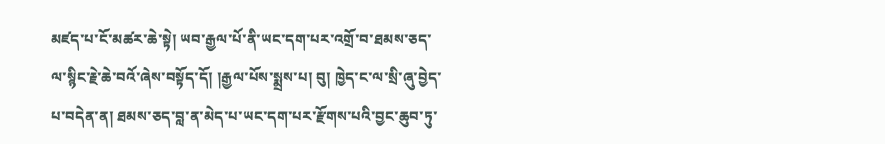མཛད་པ་ངོ་མཚར་ཆེ་སྟེ། ཡབ་རྒྱལ་པོ་ནི་ཡང་དག་པར་འགྲོ་བ་ཐམས་ཅད་ལ་སྙིང་རྗེ་ཆེ་བའོ་ཞེས་བསྟོད་དོ། །རྒྱལ་པོས་སྨྲས་པ། བུ། ཁྱེད་ང་ལ་སྲི་ཞུ་བྱེད་པ་བདེན་ན། ཐམས་ཅད་བླ་ན་མེད་པ་ཡང་དག་པར་རྫོགས་པའི་བྱང་ཆུབ་ཏུ་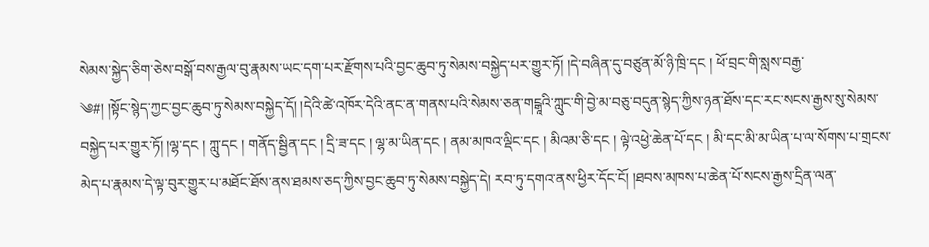སེམས་སྐྱེད་ཅིག་ཅེས་བསྒོ་བས་རྒྱལ་བུ་རྣམས་ཡང་དག་པར་རྫོགས་པའི་བྱང་ཆུབ་ཏུ་སེམས་བསྐྱེད་པར་གྱུར་ཏོ། །དེ་བཞིན་དུ་བཙུན་མོ་ཉི་ཁྲི་དང ། ཕོ་བྲང་གི་སླས་བརྒྱ་
༄#། །སྟོང་སྙེད་ཀྱང་བྱང་ཆུབ་ཏུ་སེམས་བསྐྱེད་དོ། །དེའི་ཚེ་འཁོར་དེའི་ནང་ན་གནས་པའི་སེམས་ཅན་གངྒཱའི་ཀླུང་གི་བྱེ་མ་བཅུ་བདུན་སྙེད་ཀྱིས་ཉན་ཐོས་དང་རང་སངས་རྒྱས་སུ་སེམས་བསྐྱེད་པར་གྱུར་ཏོ། །ལྷ་དང ། ཀླུ་དང ། གནོད་སྦྱིན་དང ། དྲི་ཟ་དང ། ལྷ་མ་ཡིན་དང ། ནམ་མཁའ་ལྡིང་དང ། མིའམ་ཅི་དང ། ལྟེ་འཕྱེ་ཆེན་པོ་དང ། མི་དང་མི་མ་ཡིན་པ་ལ་སོགས་པ་གྲངས་མེད་པ་རྣམས་དེ་ལྟ་བུར་གྱུར་པ་མཐོང་ཐོས་ནས་ཐམས་ཅད་ཀྱིས་བྱང་ཆུབ་ཏུ་སེམས་བསྐྱེད་དེ། རབ་ཏུ་དགའ་ནས་ཕྱིར་དོང་ངོ། །ཐབས་མཁས་པ་ཆེན་པོ་སངས་རྒྱས་དྲིན་ལན་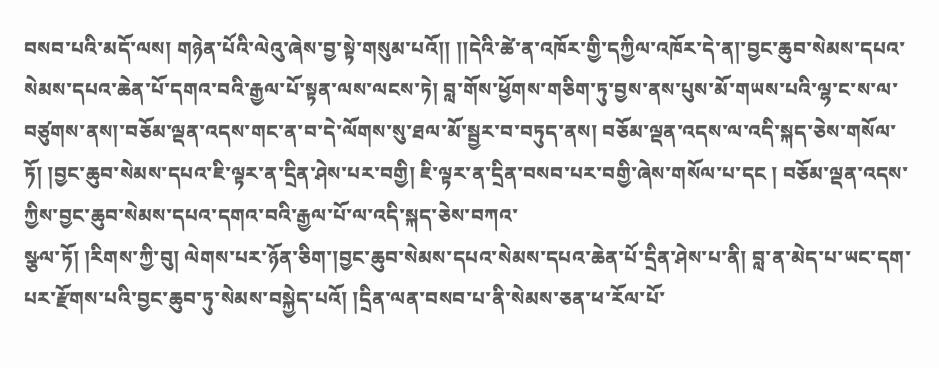བསབ་པའི་མདོ་ལས། གཉེན་པོའི་ལེའུ་ཞེས་བྱ་སྟེ་གསུམ་པའོ།། །།དེའི་ཚེ་ན་འཁོར་གྱི་དཀྱིལ་འཁོར་དེ་ན།་བྱང་ཆུབ་སེམས་དཔའ་སེམས་དཔའ་ཆེན་པོ་དགའ་བའི་རྒྱལ་པོ་སྟན་ལས་ལངས་ཏེ། བླ་གོས་ཕྱོགས་གཅིག་ཏུ་བྱས་ནས་པུས་མོ་གཡས་པའི་ལྷ་ང་ས་ལ་བཙུགས་ནས།་བཅོམ་ལྡན་འདས་གང་ན་བ་དེ་ལོགས་སུ་ཐལ་མོ་སྦྱར་བ་བཏུད་ནས། བཅོམ་ལྡན་འདས་ལ་འདི་སྐད་ཅེས་གསོལ་ཏོ། །བྱང་ཆུབ་སེམས་དཔའ་ཇི་ལྟར་ན་དྲིན་ཤེས་པར་བགྱི། ཇི་ལྟར་ན་དྲིན་བསབ་པར་བགྱི་ཞེས་གསོལ་པ་དང ། བཅོམ་ལྡན་འདས་ཀྱིས་བྱང་ཆུབ་སེམས་དཔའ་དགའ་བའི་རྒྱལ་པོ་ལ་འདི་སྐད་ཅེས་བཀའ་
སྩལ་ཏོ། །རིགས་ཀྱི་བུ། ལེགས་པར་ཉོན་ཅིག་།བྱང་ཆུབ་སེམས་དཔའ་སེམས་དཔའ་ཆེན་པོ་དྲིན་ཤེས་པ་ནི། བླ་ན་མེད་པ་ཡང་དག་པར་རྫོགས་པའི་བྱང་ཆུབ་ཏུ་སེམས་བསྐྱེད་པའོ། །དྲིན་ལན་བསབ་པ་ནི་སེམས་ཅན་ཕ་རོལ་པོ་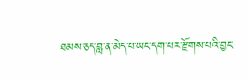ཐམས་ཅད་བླ་ན་མེད་པ་ཡང་དག་པར་རྫོགས་པའི་བྱང་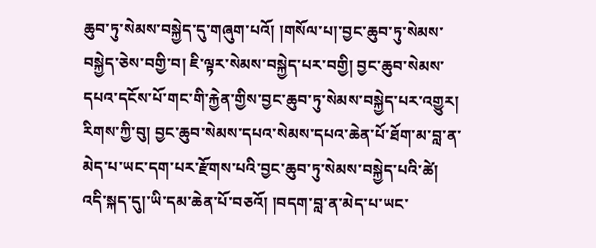ཆུབ་ཏུ་སེམས་བསྐྱེད་དུ་གཞུག་པའོ། །གསོལ་པ།་བྱང་ཆུབ་ཏུ་སེམས་བསྐྱེད་ཅེས་བགྱི་བ། ཇི་ལྟར་སེམས་བསྐྱེད་པར་བགྱི། བྱང་ཆུབ་སེམས་དཔའ་དངོས་པོ་གང་གི་རྐྱེན་གྱིས་བྱང་ཆུབ་ཏུ་སེམས་བསྐྱེད་པར་འགྱུར། རིགས་ཀྱི་བུ། བྱང་ཆུབ་སེམས་དཔའ་སེམས་དཔའ་ཆེན་པོ་ཐོག་མ་བླ་ན་མེད་པ་ཡང་དག་པར་རྫོགས་པའི་བྱང་ཆུབ་ཏུ་སེམས་བསྐྱེད་པའི་ཚེ། འདི་སྐད་དུ།་ཡི་དམ་ཆེན་པོ་བཅའོ། །བདག་བླ་ན་མེད་པ་ཡང་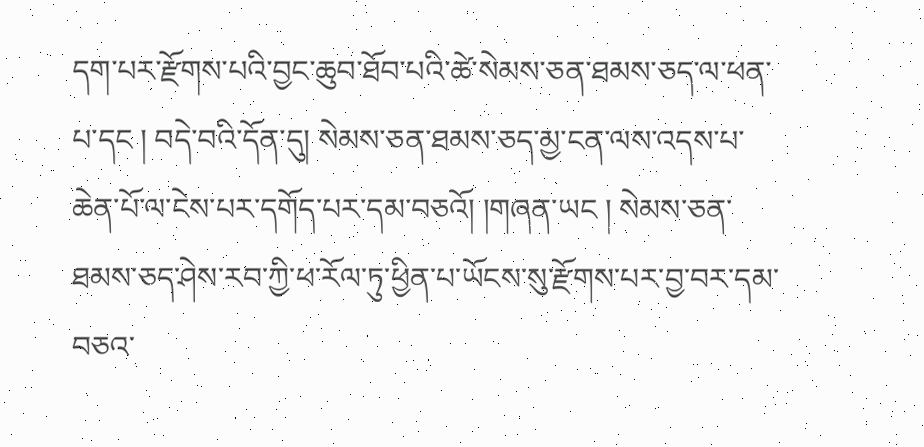དག་པར་རྫོགས་པའི་བྱང་ཆུབ་ཐོབ་པའི་ཚེ་སེམས་ཅན་ཐམས་ཅད་ལ་ཕན་པ་དང ། བདེ་བའི་དོན་དུ། སེམས་ཅན་ཐམས་ཅད་མྱ་ངན་ལས་འདས་པ་ཆེན་པོ་ལ་ངེས་པར་དགོད་པར་དམ་བཅའོ། །གཞན་ཡང ། སེམས་ཅན་ཐམས་ཅད་ཤེས་རབ་ཀྱི་ཕ་རོལ་ཏུ་ཕྱིན་པ་ཡོངས་སུ་རྫོགས་པར་བྱ་བར་དམ་བཅའ་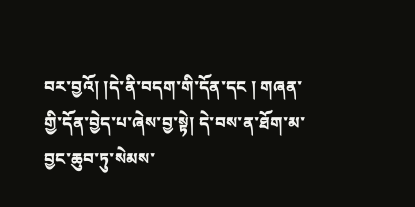བར་བྱའོ། །དེ་ནི་བདག་གི་དོན་དང ། གཞན་གྱི་དོན་བྱེད་པ་ཞེས་བྱ་སྟེ། དེ་བས་ན་ཐོག་མ་བྱང་ཆུབ་ཏུ་སེམས་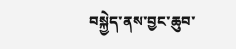བསྐྱེད་ནས་བྱང་ཆུབ་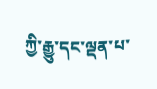ཀྱི་རྒྱུ་དང་ལྡན་པ་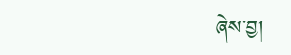ཞེས་བྱ།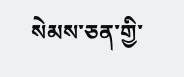སེམས་ཅན་གྱི་